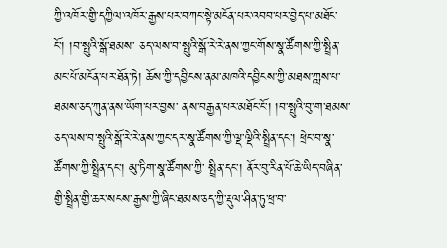ཀྱི་འཁོར་གྱི་དཀྱིལ་འཁོར་རྒྱས་པར་བཀང་སྟེ་མངོན་པར་འབབ་པར་བྱེད་པ་མཐོང་ངོ་། །བ་སྤུའི་སྒོ་ཐམས་ ཅད་ལས་བ་སྤུའི་སྒོ་རེ་རེ་ནས་ཀྱང་གོས་སྣ་ཚོགས་ཀྱི་སྤྲིན་མང་པོ་མངོན་པར་ཐོན་ཏེ། ཆོས་ཀྱི་དབྱིངས་ནམ་མཁའི་དབྱིངས་ཀྱི་མཐས་ཀླས་པ་ཐམས་ཅད་ཀུན་ནས་ཡོག་པར་བྱས་ ནས་བརྒྱན་པར་མཐོང་ངོ་། །བ་སྤུའི་བུ་ག་ཐམས་ཅད་ལས་བ་སྤུའི་སྒོ་རེ་རེ་ནས་ཀྱང་དར་སྣ་ཚོགས་ཀྱི་ལྡ་ལྡིའི་སྤྲིན་དང་། ཕྲེང་བ་སྣ་ཚོགས་ཀྱི་སྤྲིན་དང་། མུ་ཏིག་སྣ་ཚོགས་ཀྱི་ སྤྲིན་དང་། ནོར་བུ་རིན་པོ་ཆེ་ཡིད་བཞིན་གྱི་སྤྲིན་གྱི་ཆར་སངས་རྒྱས་ཀྱི་ཞིང་ཐམས་ཅད་ཀྱི་རྡུལ་ཤིན་ཏུ་ཕྲ་བ་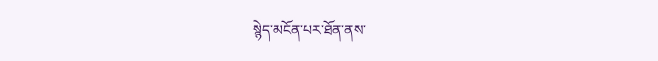སྙེད་མངོན་པར་ཐོན་ནས་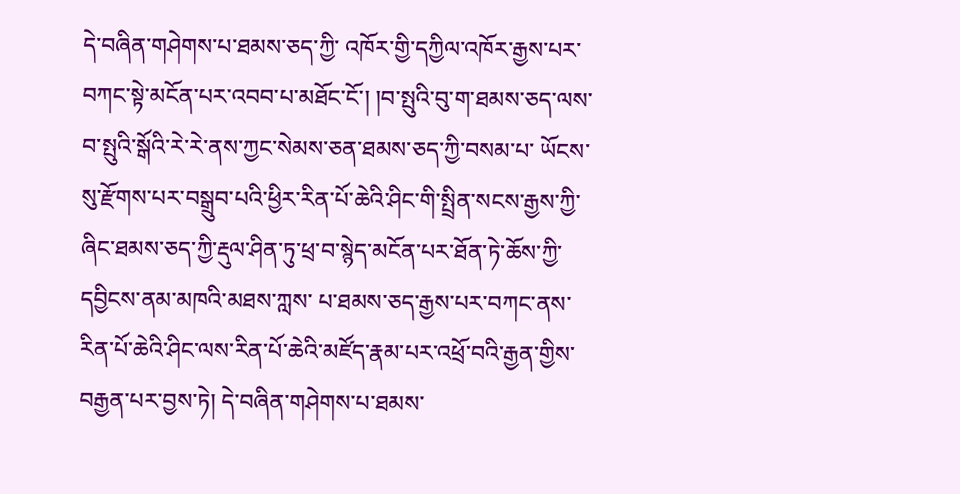དེ་བཞིན་གཤེགས་པ་ཐམས་ཅད་ཀྱི་ འཁོར་གྱི་དཀྱིལ་འཁོར་རྒྱས་པར་བཀང་སྟེ་མངོན་པར་འབབ་པ་མཐོང་ངོ་། །བ་སྤུའི་བུ་ག་ཐམས་ཅད་ལས་བ་སྤུའི་སྒོའི་རེ་རེ་ནས་ཀྱང་སེམས་ཅན་ཐམས་ཅད་ཀྱི་བསམ་པ་ ཡོངས་སུ་རྫོགས་པར་བསྒྲུབ་པའི་ཕྱིར་རིན་པོ་ཆེའི་ཤིང་གི་སྤྲིན་སངས་རྒྱས་ཀྱི་ཞིང་ཐམས་ཅད་ཀྱི་རྡུལ་ཤིན་ཏུ་ཕྲ་བ་སྙེད་མངོན་པར་ཐོན་ཏེ་ཆོས་ཀྱི་དབྱིངས་ནམ་མཁའི་མཐས་ཀླས་ པ་ཐམས་ཅད་རྒྱས་པར་བཀང་ནས་རིན་པོ་ཆེའི་ཤིང་ལས་རིན་པོ་ཆེའི་མཛོད་རྣམ་པར་འཕྲོ་བའི་རྒྱན་གྱིས་བརྒྱན་པར་བྱས་ཏེ། དེ་བཞིན་གཤེགས་པ་ཐམས་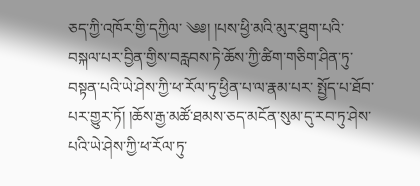ཅད་ཀྱི་འཁོར་གྱི་དཀྱིལ་ ༄༅། །པས་ཕྱི་མའི་མུར་ཐུག་པའི་བསྐལ་པར་བྱིན་གྱིས་བརླབས་ཏེ་ཆོས་ཀྱི་ཚིག་གཅིག་ཤིན་ཏུ་བསྟན་པའི་ཡེ་ཤེས་ཀྱི་ཕ་རོལ་ཏུ་ཕྱིན་པ་ལ་རྣམ་པར་ སྤྱོད་པ་ཐོབ་པར་གྱུར་ཏོ། །ཆོས་རྒྱ་མཚོ་ཐམས་ཅད་མངོན་སུམ་དུ་རབ་ཏུ་ཤེས་པའི་ཡེ་ཤེས་ཀྱི་ཕ་རོལ་ཏུ་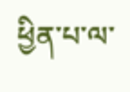ཕྱིན་པ་ལ་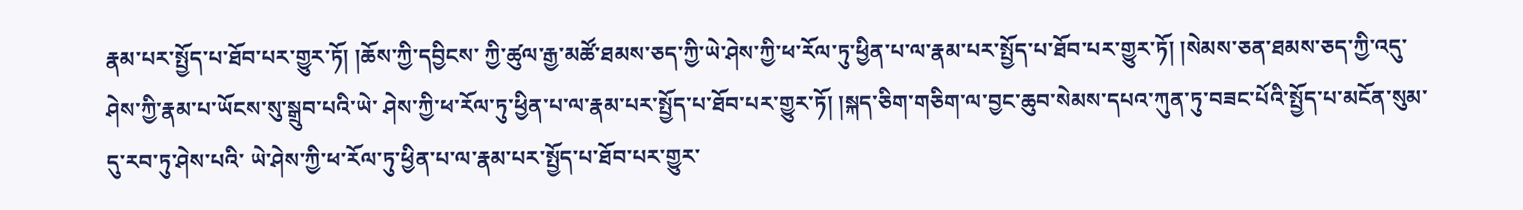རྣམ་པར་སྤྱོད་པ་ཐོབ་པར་གྱུར་ཏོ། །ཆོས་ཀྱི་དབྱིངས་ ཀྱི་ཚུལ་རྒྱ་མཚོ་ཐམས་ཅད་ཀྱི་ཡེ་ཤེས་ཀྱི་ཕ་རོལ་ཏུ་ཕྱིན་པ་ལ་རྣམ་པར་སྤྱོད་པ་ཐོབ་པར་གྱུར་ཏོ། །སེམས་ཅན་ཐམས་ཅད་ཀྱི་འདུ་ཤེས་ཀྱི་རྣམ་པ་ཡོངས་སུ་སྒྲུབ་པའི་ཡེ་ ཤེས་ཀྱི་ཕ་རོལ་ཏུ་ཕྱིན་པ་ལ་རྣམ་པར་སྤྱོད་པ་ཐོབ་པར་གྱུར་ཏོ། །སྐད་ཅིག་གཅིག་ལ་བྱང་ཆུབ་སེམས་དཔའ་ཀུན་ཏུ་བཟང་པོའི་སྤྱོད་པ་མངོན་སུམ་དུ་རབ་ཏུ་ཤེས་པའི་ ཡེ་ཤེས་ཀྱི་ཕ་རོལ་ཏུ་ཕྱིན་པ་ལ་རྣམ་པར་སྤྱོད་པ་ཐོབ་པར་གྱུར་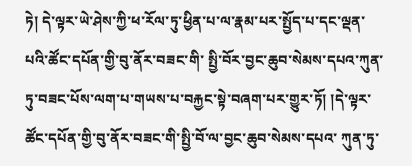ཏེ། དེ་ལྟར་ཡེ་ཤེས་ཀྱི་ཕ་རོལ་ཏུ་ཕྱིན་པ་ལ་རྣམ་པར་སྤྱོད་པ་དང་ལྡན་པའི་ཚོང་དཔོན་གྱི་བུ་ནོར་བཟང་གི་ སྤྱི་བོར་བྱང་ཆུབ་སེམས་དཔའ་ཀུན་ཏུ་བཟང་པོས་ལག་པ་གཡས་པ་བརྐྱང་སྟེ་བཞག་པར་གྱུར་ཏོ། །དེ་ལྟར་ཚོང་དཔོན་གྱི་བུ་ནོར་བཟང་གི་སྤྱི་བོ་ལ་བྱང་ཆུབ་སེམས་དཔའ་ ཀུན་ཏུ་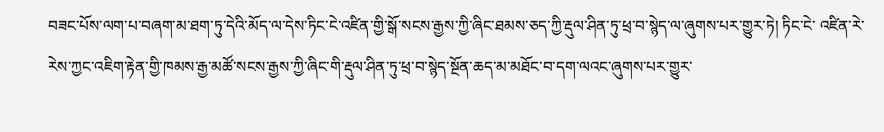བཟང་པོས་ལག་པ་བཞག་མ་ཐག་ཏུ་དེའི་མོད་ལ་དེས་ཏིང་ངེ་འཛིན་གྱི་སྒོ་སངས་རྒྱས་ཀྱི་ཞིང་ཐམས་ཅད་ཀྱི་རྡུལ་ཤིན་ཏུ་ཕྲ་བ་སྙེད་ལ་ཞུགས་པར་གྱུར་ཏེ། ཏིང་ངེ་ འཛིན་རེ་རེས་ཀྱང་འཇིག་རྟེན་གྱི་ཁམས་རྒྱ་མཚོ་སངས་རྒྱས་ཀྱི་ཞིང་གི་རྡུལ་ཤིན་ཏུ་ཕྲ་བ་སྙེད་སྔོན་ཆད་མ་མཐོང་བ་དག་ལའང་ཞུགས་པར་གྱུར་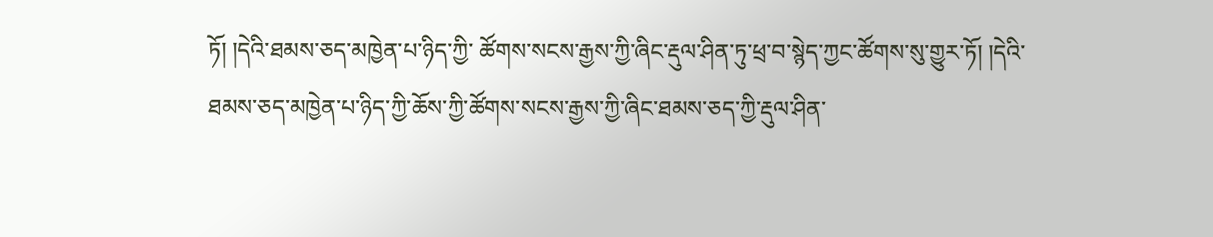ཏོ། །དེའི་ཐམས་ཅད་མཁྱེན་པ་ཉིད་ཀྱི་ ཚོགས་སངས་རྒྱས་ཀྱི་ཞིང་རྡུལ་ཤིན་ཏུ་ཕྲ་བ་སྙེད་ཀྱང་ཚོགས་སུ་གྱུར་ཏོ། །དེའི་ཐམས་ཅད་མཁྱེན་པ་ཉིད་ཀྱི་ཆོས་ཀྱི་ཚོགས་སངས་རྒྱས་ཀྱི་ཞིང་ཐམས་ཅད་ཀྱི་རྡུལ་ཤིན་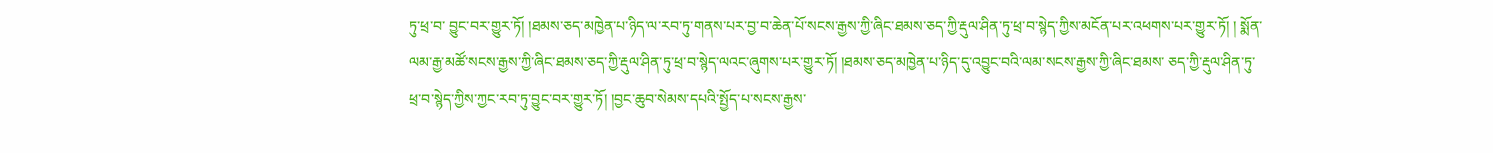ཏུ་ཕྲ་བ་ བྱུང་བར་གྱུར་ཏོ། །ཐམས་ཅད་མཁྱེན་པ་ཉིད་ལ་རབ་ཏུ་གནས་པར་བྱ་བ་ཆེན་པོ་སངས་རྒྱས་ཀྱི་ཞིང་ཐམས་ཅད་ཀྱི་རྡུལ་ཤིན་ཏུ་ཕྲ་བ་སྙེད་ཀྱིས་མངོན་པར་འཕགས་པར་གྱུར་ཏོ། ། སྨོན་ལམ་རྒྱ་མཚོ་སངས་རྒྱས་ཀྱི་ཞིང་ཐམས་ཅད་ཀྱི་རྡུལ་ཤིན་ཏུ་ཕྲ་བ་སྙེད་ལའང་ཞུགས་པར་གྱུར་ཏོ། །ཐམས་ཅད་མཁྱེན་པ་ཉིད་དུ་འབྱུང་བའི་ལམ་སངས་རྒྱས་ཀྱི་ཞིང་ཐམས་ ཅད་ཀྱི་རྡུལ་ཤིན་ཏུ་ཕྲ་བ་སྙེད་ཀྱིས་ཀྱང་རབ་ཏུ་བྱུང་བར་གྱུར་ཏོ། །བྱང་ཆུབ་སེམས་དཔའི་སྤྱོད་པ་སངས་རྒྱས་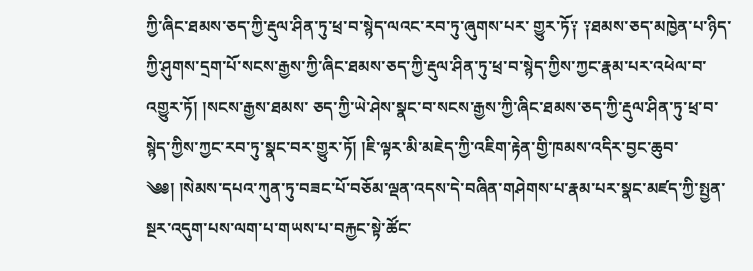ཀྱི་ཞིང་ཐམས་ཅད་ཀྱི་རྡུལ་ཤིན་ཏུ་ཕྲ་བ་སྙེད་ལའང་རབ་ཏུ་ཞུགས་པར་ གྱུར་ཏོ༑ ༑ཐམས་ཅད་མཁྱེན་པ་ཉིད་ཀྱི་ཤུགས་དྲག་པོ་སངས་རྒྱས་ཀྱི་ཞིང་ཐམས་ཅད་ཀྱི་རྡུལ་ཤིན་ཏུ་ཕྲ་བ་སྙེད་ཀྱིས་ཀྱང་རྣམ་པར་འཕེལ་བ་འགྱུར་ཏོ། །སངས་རྒྱས་ཐམས་ ཅད་ཀྱི་ཡེ་ཤེས་སྣང་བ་སངས་རྒྱས་ཀྱི་ཞིང་ཐམས་ཅད་ཀྱི་རྡུལ་ཤིན་ཏུ་ཕྲ་བ་སྙེད་ཀྱིས་ཀྱང་རབ་ཏུ་སྣང་བར་གྱུར་ཏོ། །ཇི་ལྟར་མི་མཇེད་ཀྱི་འཇིག་རྟེན་གྱི་ཁམས་འདིར་བྱང་ཆུབ་ ༄༅། །སེམས་དཔའ་ཀུན་ཏུ་བཟང་པོ་བཅོམ་ལྡན་འདས་དེ་བཞིན་གཤེགས་པ་རྣམ་པར་སྣང་མཛད་ཀྱི་སྤྱན་སྔར་འདུག་པས་ལག་པ་གཡས་པ་བརྐྱང་སྟེ་ཚོང་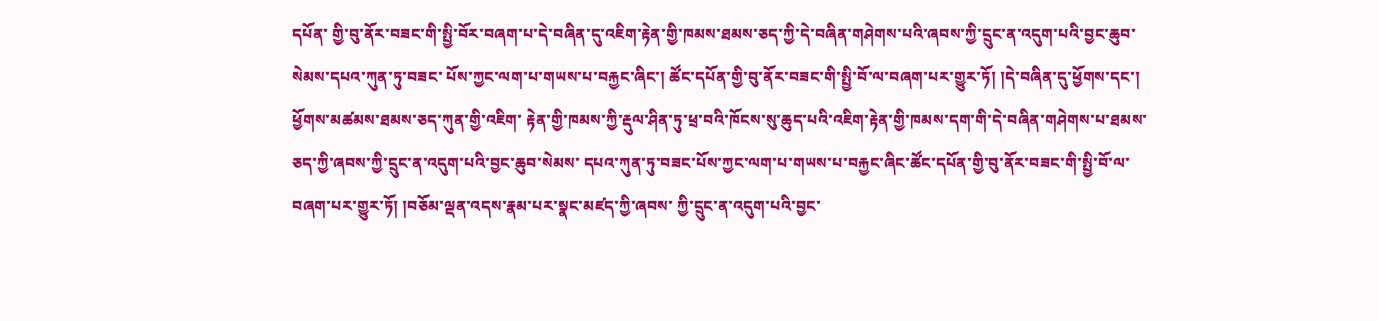དཔོན་ གྱི་བུ་ནོར་བཟང་གི་སྤྱི་བོར་བཞག་པ་དེ་བཞིན་དུ་འཇིག་རྟེན་གྱི་ཁམས་ཐམས་ཅད་ཀྱི་དེ་བཞིན་གཤེགས་པའི་ཞབས་ཀྱི་དྲུང་ན་འདུག་པའི་བྱང་ཆུབ་སེམས་དཔའ་ཀུན་ཏུ་བཟང་ པོས་ཀྱང་ལག་པ་གཡས་པ་བརྐྱང་ཞིང་། ཚོང་དཔོན་གྱི་བུ་ནོར་བཟང་གི་སྤྱི་བོ་ལ་བཞག་པར་གྱུར་ཏོ། །དེ་བཞིན་དུ་ཕྱོགས་དང་། ཕྱོགས་མཚམས་ཐམས་ཅད་ཀུན་གྱི་འཇིག་ རྟེན་གྱི་ཁམས་ཀྱི་རྡུལ་ཤིན་ཏུ་ཕྲ་བའི་ཁོངས་སུ་ཆུད་པའི་འཇིག་རྟེན་གྱི་ཁམས་དག་གི་དེ་བཞིན་གཤེགས་པ་ཐམས་ཅད་ཀྱི་ཞབས་ཀྱི་དྲུང་ན་འདུག་པའི་བྱང་ཆུབ་སེམས་ དཔའ་ཀུན་ཏུ་བཟང་པོས་ཀྱང་ལག་པ་གཡས་པ་བརྐྱང་ཞིང་ཚོང་དཔོན་གྱི་བུ་ནོར་བཟང་གི་སྤྱི་བོ་ལ་བཞག་པར་གྱུར་ཏོ། །བཅོམ་ལྡན་འདས་རྣམ་པར་སྣང་མཛད་ཀྱི་ཞབས་ ཀྱི་དྲུང་ན་འདུག་པའི་བྱང་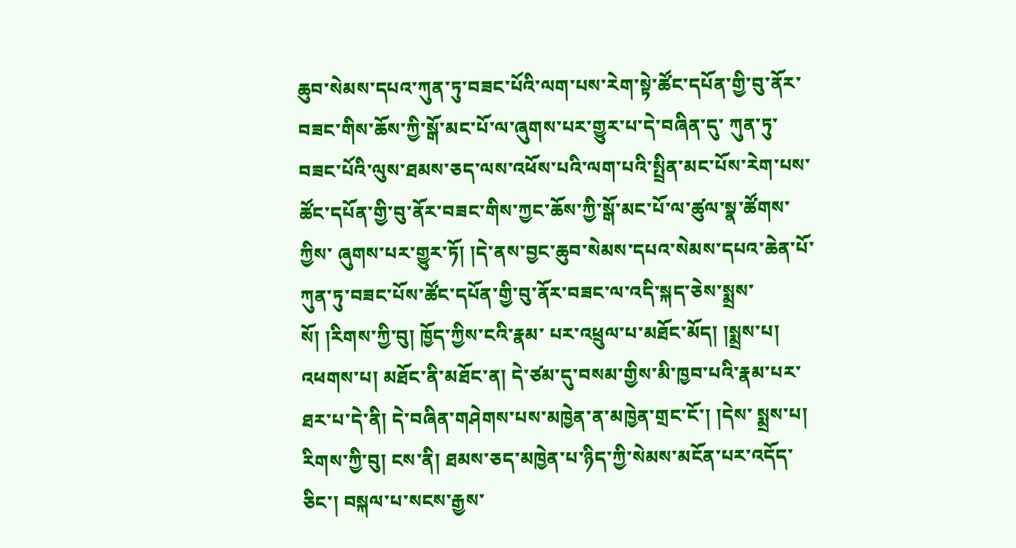ཆུབ་སེམས་དཔའ་ཀུན་ཏུ་བཟང་པོའི་ལག་པས་རེག་སྟེ་ཚོང་དཔོན་གྱི་བུ་ནོར་བཟང་གིས་ཆོས་ཀྱི་སྒོ་མང་པོ་ལ་ཞུགས་པར་གྱུར་པ་དེ་བཞིན་དུ་ ཀུན་ཏུ་བཟང་པོའི་ལུས་ཐམས་ཅད་ལས་འཕོས་པའི་ལག་པའི་སྤྲིན་མང་པོས་རེག་པས་ཚོང་དཔོན་གྱི་བུ་ནོར་བཟང་གིས་ཀྱང་ཆོས་ཀྱི་སྒོ་མང་པོ་ལ་ཚུལ་སྣ་ཚོགས་ཀྱིས་ ཞུགས་པར་གྱུར་ཏོ། །དེ་ནས་བྱང་ཆུབ་སེམས་དཔའ་སེམས་དཔའ་ཆེན་པོ་ཀུན་ཏུ་བཟང་པོས་ཚོང་དཔོན་གྱི་བུ་ནོར་བཟང་ལ་འདི་སྐད་ཅེས་སྨྲས་སོ། །རིགས་ཀྱི་བུ། ཁྱོད་ཀྱིས་ངའི་རྣམ་ པར་འཕྲུལ་པ་མཐོང་མོད། །སྨྲས་པ། འཕགས་པ། མཐོང་ནི་མཐོང་ན། དེ་ཙམ་དུ་བསམ་གྱིས་མི་ཁྱབ་པའི་རྣམ་པར་ཐར་པ་དེ་ནི། དེ་བཞིན་གཤེགས་པས་མཁྱེན་ན་མཁྱེན་གྲང་ངོ་། །དེས་ སྨྲས་པ། རིགས་ཀྱི་བུ། ངས་ནི། ཐམས་ཅད་མཁྱེན་པ་ཉིད་ཀྱི་སེམས་མངོན་པར་འདོད་ཅིང་། བསྐལ་པ་སངས་རྒྱས་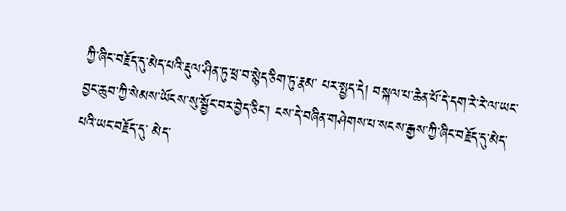ཀྱི་ཞིང་བརྗོད་དུ་མེད་པའི་རྡུལ་ཤིན་ཏུ་ཕྲ་བ་སྙེད་ཅིག་ཏུ་རྣམ་ པར་སྤྱད་དེ། བསྐལ་པ་ཆེན་པོ་དེ་དག་རེ་རེ་ལ་ཡང་བྱང་ཆུབ་ཀྱི་སེམས་ཡོངས་སུ་སྦྱོང་བར་བྱེད་ཅིང་། ངས་དེ་བཞིན་གཤེགས་པ་སངས་རྒྱས་ཀྱི་ཞིང་བརྗོད་དུ་མེད་པའི་ཡང་བརྗོད་དུ་ མེད་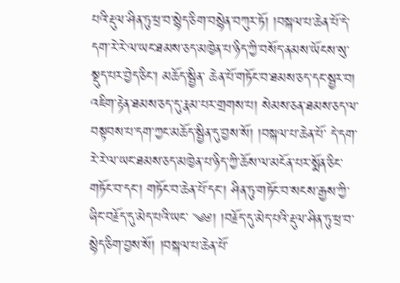པའི་རྡུལ་ཤིན་ཏུ་ཕྲ་བ་སྙེད་ཅིག་བསྙེན་བཀུར་ཏོ། །བསྐལ་པ་ཆེན་པོ་དེ་དག་རེ་རེ་ལ་ཡང་ཐམས་ཅད་མཁྱེན་པ་ཉིད་ཀྱི་བསོད་ནམས་ཡོངས་སུ་སྡུད་པར་བྱེད་ཅིང་། མཆོད་སྦྱིན་ ཆེན་པོ་གཏོང་བ་ཐམས་ཅད་དང་སྦྱར་བ། འཇིག་རྟེན་ཐམས་ཅད་དུ་རྣམ་པར་གྲགས་པ། སེམས་ཅན་ཐམས་ཅད་ལ་བསྟབས་པ་དག་ཀྱང་མཆོད་སྦྱིན་དུ་བྱས་སོ། །བསྐལ་པ་ཆེན་པོ་ དེ་དག་རེ་རེ་ལ་ཡང་ཐམས་ཅད་མཁྱེན་པ་ཉིད་ཀྱི་ཆོས་ལ་མངོན་པར་སྨོན་ཅིང་གཏོང་བ་དང་། གཏོང་བ་ཆེན་པོ་དང་། ཤིན་ཏུ་གཏོང་བ་སངས་རྒྱས་ཀྱི་ཞིང་བརྗོད་དུ་མེད་པའི་ཡང་ ༄༅། །བརྗོད་དུ་མེད་པའི་རྡུལ་ཤིན་ཏུ་ཕྲ་བ་སྙེད་ཅིག་བྱས་སོ། །བསྐལ་པ་ཆེན་པོ་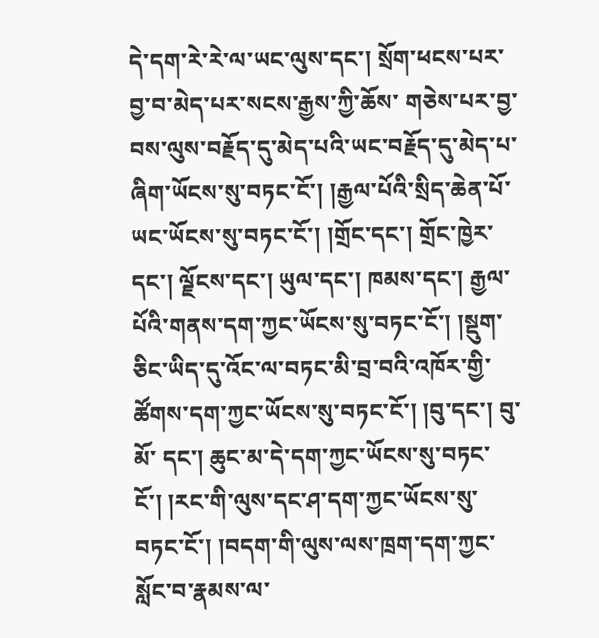དེ་དག་རེ་རེ་ལ་ཡང་ལུས་དང་། སྲོག་ཕངས་པར་བྱ་བ་མེད་པར་སངས་རྒྱས་ཀྱི་ཆོས་ གཅེས་པར་བྱ་བས་ལུས་བརྗོད་དུ་མེད་པའི་ཡང་བརྗོད་དུ་མེད་པ་ཞིག་ཡོངས་སུ་བཏང་ངོ་། །རྒྱལ་པོའི་སྲིད་ཆེན་པོ་ཡང་ཡོངས་སུ་བཏང་ངོ་། །གྲོང་དང་། གྲོང་ཁྱེར་དང་། ལྗོངས་དང་། ཡུལ་དང་། ཁམས་དང་། རྒྱལ་པོའི་གནས་དག་ཀྱང་ཡོངས་སུ་བཏང་ངོ་། །སྡུག་ཅིང་ཡིད་དུ་འོང་ལ་བཏང་མི་བྲ་བའི་འཁོར་གྱི་ཚོགས་དག་ཀྱང་ཡོངས་སུ་བཏང་ངོ་། །བུ་དང་། བུ་མོ་ དང་། ཆུང་མ་དེ་དག་ཀྱང་ཡོངས་སུ་བཏང་ངོ་། །རང་གི་ལུས་དང་ཤ་དག་ཀྱང་ཡོངས་སུ་བཏང་ངོ་། །བདག་གི་ལུས་ལས་ཁྲག་དག་ཀྱང་སློང་བ་རྣམས་ལ་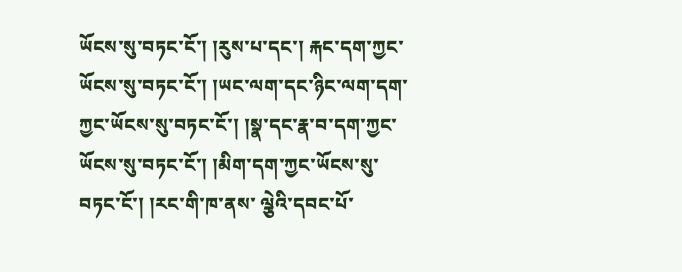ཡོངས་སུ་བཏང་ངོ་། །རུས་པ་དང་། རྐང་དག་ཀྱང་ཡོངས་སུ་བཏང་ངོ་། །ཡང་ལག་དང་ཉིང་ལག་དག་ཀྱང་ཡོངས་སུ་བཏང་ངོ་། །སྣ་དང་རྣ་བ་དག་ཀྱང་ཡོངས་སུ་བཏང་ངོ་། །མིག་དག་ཀྱང་ཡོངས་སུ་བཏང་ངོ་། །རང་གི་ཁ་ནས་ ལྕེའི་དབང་པོ་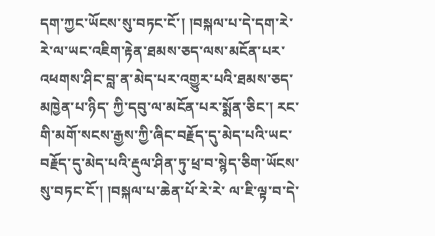དག་ཀྱང་ཡོངས་སུ་བཏང་ངོ་། །བསྐལ་པ་དེ་དག་རེ་རེ་ལ་ཡང་འཇིག་རྟེན་ཐམས་ཅད་ལས་མངོན་པར་འཕགས་ཤིང་བླ་ན་མེད་པར་འགྱུར་པའི་ཐམས་ཅད་མཁྱེན་པ་ཉིད་ ཀྱི་དབུ་ལ་མངོན་པར་སྨོན་ཅིང་། རང་གི་མགོ་སངས་རྒྱས་ཀྱི་ཞིང་བརྗོད་དུ་མེད་པའི་ཡང་བརྗོད་དུ་མེད་པའི་རྡུལ་ཤིན་ཏུ་ཕྲ་བ་སྙེད་ཅིག་ཡོངས་སུ་བཏང་ངོ་། །བསྐལ་པ་ཆེན་པོ་རེ་རེ་ ལ་ཇི་ལྟ་བ་དེ་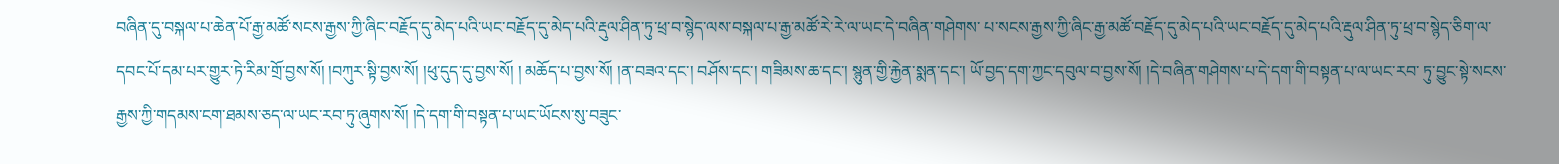བཞིན་དུ་བསྐལ་པ་ཆེན་པོ་རྒྱ་མཚོ་སངས་རྒྱས་ཀྱི་ཞིང་བརྗོད་དུ་མེད་པའི་ཡང་བརྗོད་དུ་མེད་པའི་རྡུལ་ཤིན་ཏུ་ཕྲ་བ་སྙེད་ལས་བསྐལ་པ་རྒྱ་མཚོ་རེ་རེ་ལ་ཡང་དེ་བཞིན་གཤེགས་ པ་སངས་རྒྱས་ཀྱི་ཞིང་རྒྱ་མཚོ་བརྗོད་དུ་མེད་པའི་ཡང་བརྗོད་དུ་མེད་པའི་རྡུལ་ཤིན་ཏུ་ཕྲ་བ་སྙེད་ཅིག་ལ་དབང་པོ་དམ་པར་གྱུར་ཏེ་རིམ་གྲོ་བྱས་སོ། །བཀུར་སྟི་བྱས་སོ། །ཕུ་དུད་དུ་བྱས་སོ། ། མཆོད་པ་བྱས་སོ། །ན་བཟའ་དང་། བཤོས་དང་། གཟིམས་ཆ་དང་། སྙུན་གྱི་རྐྱེན་སྨན་དང་། ཡོ་བྱད་དག་ཀྱང་དབུལ་བ་བྱས་སོ། །དེ་བཞིན་གཤེགས་པ་དེ་དག་གི་བསྟན་པ་ལ་ཡང་རབ་ ཏུ་བྱུང་སྟེ་སངས་རྒྱས་ཀྱི་གདམས་ངག་ཐམས་ཅད་ལ་ཡང་རབ་ཏུ་ཞུགས་སོ། །དེ་དག་གི་བསྟན་པ་ཡང་ཡོངས་སུ་བཟུང་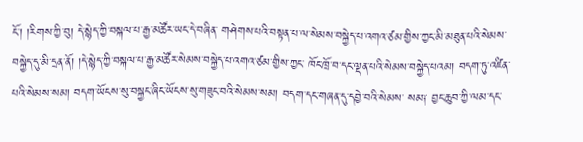ངོ་། །རིགས་ཀྱི་བུ། དེ་སྙེད་ཀྱི་བསྐལ་པ་རྒྱ་མཚོར་ཡང་དེ་བཞིན་ གཤེགས་པའི་བསྟན་པ་ལ་སེམས་བསྐྱེད་པ་འགའ་ཙམ་གྱིས་ཀྱང་མི་མཐུན་པའི་སེམས་བསྐྱེད་དུ་མི་དྲན་ནོ། །དེ་སྙེད་ཀྱི་བསྐལ་པ་རྒྱ་མཚོར་སེམས་བསྐྱེད་པ་འགའ་ཙམ་གྱིས་ཀྱང་ ཁོང་ཁྲོ་བ་དང་ལྡན་པའི་སེམས་བསྐྱེད་པའམ། བདག་ཏུ་འཛིན་པའི་སེམས་སམ། བདག་ཡོངས་སུ་བསྐྱང་ཞིང་ཡོངས་སུ་གཟུང་བའི་སེམས་སམ། བདག་དང་གཞན་དུ་དབྱེ་བའི་སེམས་ སམ༑ བྱང་ཆུབ་ཀྱི་ལམ་དང་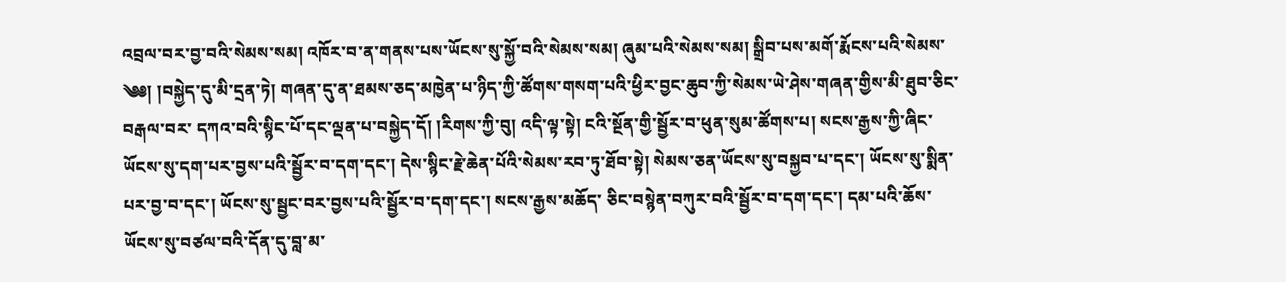འབྲལ་བར་བྱ་བའི་སེམས་སམ། འཁོར་བ་ན་གནས་པས་ཡོངས་སུ་སྐྱོ་བའི་སེམས་སམ། ཞུམ་པའི་སེམས་སམ། སྒྲིབ་པས་མགོ་རྨོངས་པའི་སེམས་ ༄༅། །བསྐྱེད་དུ་མི་དྲན་ཏེ། གཞན་དུ་ན་ཐམས་ཅད་མཁྱེན་པ་ཉིད་ཀྱི་ཚོགས་གསག་པའི་ཕྱིར་བྱང་ཆུབ་ཀྱི་སེམས་ཡེ་ཤེས་གཞན་གྱིས་མི་ཐུབ་ཅིང་བརྒལ་བར་ དཀའ་བའི་སྙིང་པོ་དང་ལྡན་པ་བསྐྱེད་དོ། །རིགས་ཀྱི་བུ། འདི་ལྟ་སྟེ། ངའི་སྔོན་གྱི་སྦྱོར་བ་ཕུན་སུམ་ཚོགས་པ། སངས་རྒྱས་ཀྱི་ཞིང་ཡོངས་སུ་དག་པར་བྱས་པའི་སྦྱོར་བ་དག་དང་། དེས་སྙིང་རྗེ་ཆེན་པོའི་སེམས་རབ་ཏུ་ཐོབ་སྟེ། སེམས་ཅན་ཡོངས་སུ་བསྐྱབ་པ་དང་། ཡོངས་སུ་སྨིན་པར་བྱ་བ་དང་། ཡོངས་སུ་སྦྱང་བར་བྱས་པའི་སྦྱོར་བ་དག་དང་། སངས་རྒྱས་མཆོད་ ཅིང་བསྙེན་བཀུར་བའི་སྦྱོར་བ་དག་དང་། དམ་པའི་ཆོས་ཡོངས་སུ་བཙལ་བའི་དོན་དུ་བླ་མ་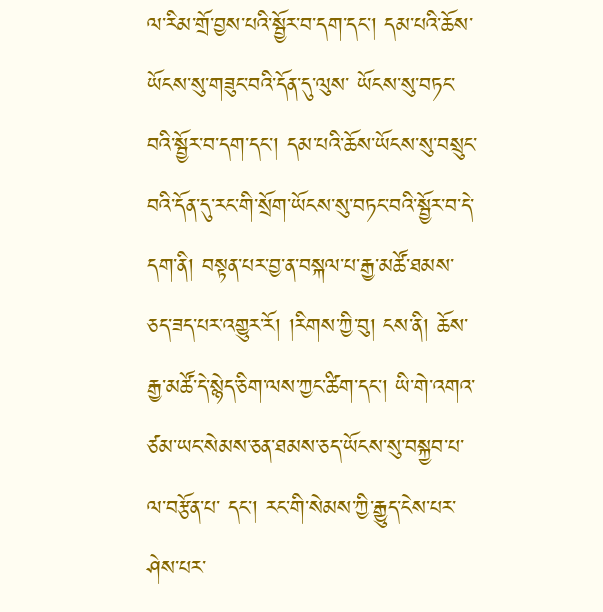ལ་རིམ་གྲོ་བྱས་པའི་སྦྱོར་བ་དག་དང་། དམ་པའི་ཆོས་ཡོངས་སུ་གཟུང་བའི་དོན་དུ་ལུས་ ཡོངས་སུ་བཏང་བའི་སྦྱོར་བ་དག་དང་། དམ་པའི་ཆོས་ཡོངས་སུ་བསྲུང་བའི་དོན་དུ་རང་གི་སྲོག་ཡོངས་སུ་བཏང་བའི་སྦྱོར་བ་དེ་དག་ནི། བསྟན་པར་བྱ་ན་བསྐལ་པ་རྒྱ་མཚོ་ཐམས་ ཅད་ཟད་པར་འགྱུར་རོ། །རིགས་ཀྱི་བུ། ངས་ནི། ཆོས་རྒྱ་མཚོ་དེ་སྙེད་ཅིག་ལས་ཀྱང་ཚིག་དང་། ཡི་གེ་འགའ་ཙམ་ཡང་སེམས་ཅན་ཐམས་ཅད་ཡོངས་སུ་བསྐྱབ་པ་ལ་བརྩོན་པ་ དང་། རང་གི་སེམས་ཀྱི་རྒྱུད་ངེས་པར་ཤེས་པར་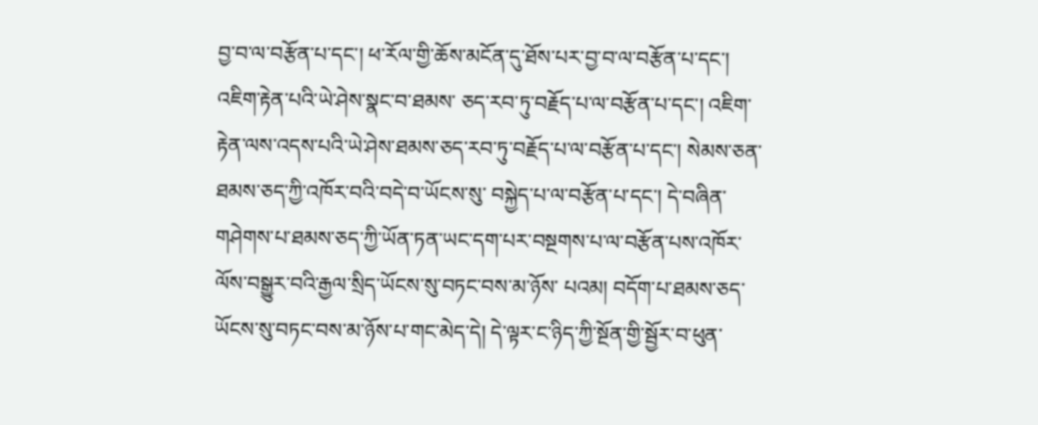བྱ་བ་ལ་བརྩོན་པ་དང་། ཕ་རོལ་གྱི་ཆོས་མངོན་དུ་ཐོས་པར་བྱ་བ་ལ་བརྩོན་པ་དང་། འཇིག་རྟེན་པའི་ཡེ་ཤེས་སྣང་བ་ཐམས་ ཅད་རབ་ཏུ་བརྗོད་པ་ལ་བརྩོན་པ་དང་། འཇིག་རྟེན་ལས་འདས་པའི་ཡེ་ཤེས་ཐམས་ཅད་རབ་ཏུ་བརྗོད་པ་ལ་བརྩོན་པ་དང་། སེམས་ཅན་ཐམས་ཅད་ཀྱི་འཁོར་བའི་བདེ་བ་ཡོངས་སུ་ བསྐྱེད་པ་ལ་བརྩོན་པ་དང་། དེ་བཞིན་གཤེགས་པ་ཐམས་ཅད་ཀྱི་ཡོན་ཏན་ཡང་དག་པར་བསྔགས་པ་ལ་བརྩོན་པས་འཁོར་ལོས་བསྒྱུར་བའི་རྒྱལ་སྲིད་ཡོངས་སུ་བཏང་བས་མ་ཉོས་ པའམ། བདོག་པ་ཐམས་ཅད་ཡོངས་སུ་བཏང་བས་མ་ཉོས་པ་གང་མེད་དེ། དེ་ལྟར་ང་ཉིད་ཀྱི་སྔོན་གྱི་སྦྱོར་བ་ཕུན་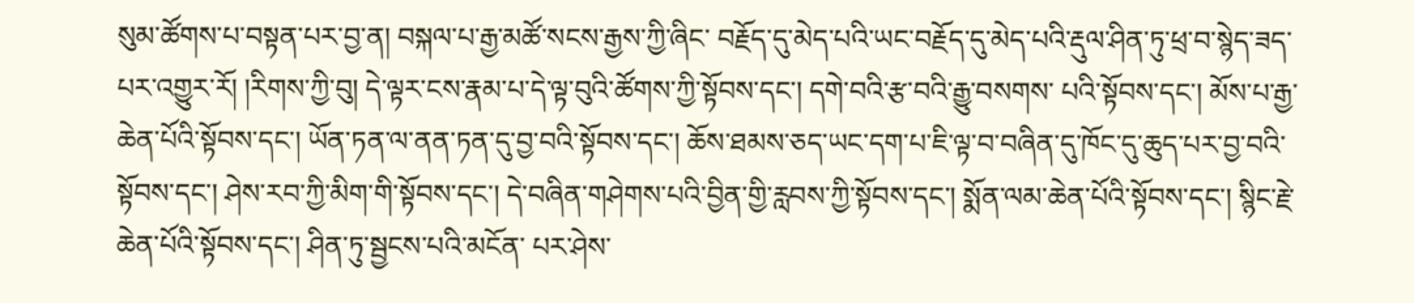སུམ་ཚོགས་པ་བསྟན་པར་བྱ་ན། བསྐལ་པ་རྒྱ་མཚོ་སངས་རྒྱས་ཀྱི་ཞིང་ བརྗོད་དུ་མེད་པའི་ཡང་བརྗོད་དུ་མེད་པའི་རྡུལ་ཤིན་ཏུ་ཕྲ་བ་སྙེད་ཟད་པར་འགྱུར་རོ། །རིགས་ཀྱི་བུ། དེ་ལྟར་ངས་རྣམ་པ་དེ་ལྟ་བུའི་ཚོགས་ཀྱི་སྟོབས་དང་། དགེ་བའི་རྩ་བའི་རྒྱུ་བསགས་ པའི་སྟོབས་དང་། མོས་པ་རྒྱ་ཆེན་པོའི་སྟོབས་དང་། ཡོན་ཏན་ལ་ནན་ཏན་དུ་བྱ་བའི་སྟོབས་དང་། ཆོས་ཐམས་ཅད་ཡང་དག་པ་ཇི་ལྟ་བ་བཞིན་དུ་ཁོང་དུ་ཆུད་པར་བྱ་བའི་སྟོབས་དང་། ཤེས་རབ་ཀྱི་མིག་གི་སྟོབས་དང་། དེ་བཞིན་གཤེགས་པའི་བྱིན་གྱི་རླབས་ཀྱི་སྟོབས་དང་། སྨོན་ལམ་ཆེན་པོའི་སྟོབས་དང་། སྙིང་རྗེ་ཆེན་པོའི་སྟོབས་དང་། ཤིན་ཏུ་སྦྱངས་པའི་མངོན་ པར་ཤེས་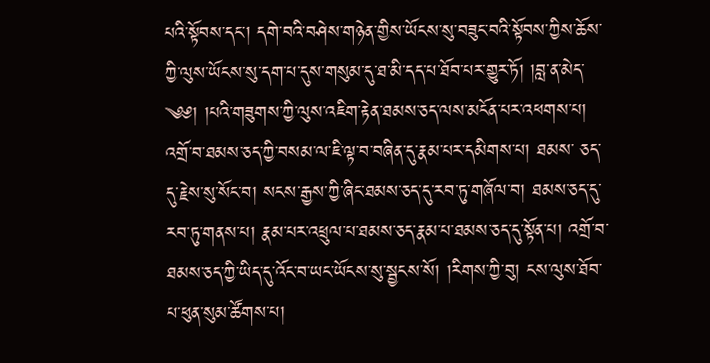པའི་སྟོབས་དང་། དགེ་བའི་བཤེས་གཉེན་གྱིས་ཡོངས་སུ་བཟུང་བའི་སྟོབས་ཀྱིས་ཆོས་ཀྱི་ལུས་ཡོངས་སུ་དག་པ་དུས་གསུམ་དུ་ཐ་མི་དད་པ་ཐོབ་པར་གྱུར་ཏོ། །བླ་ན་མེད་ ༄༅། །པའི་གཟུགས་ཀྱི་ལུས་འཇིག་རྟེན་ཐམས་ཅད་ལས་མངོན་པར་འཕགས་པ། འགྲོ་བ་ཐམས་ཅད་ཀྱི་བསམ་ལ་ཇི་ལྟ་བ་བཞིན་དུ་རྣམ་པར་དམིགས་པ། ཐམས་ ཅད་དུ་རྗེས་སུ་སོང་བ། སངས་རྒྱས་ཀྱི་ཞིང་ཐམས་ཅད་དུ་རབ་ཏུ་གཞོལ་བ། ཐམས་ཅད་དུ་རབ་ཏུ་གནས་པ། རྣམ་པར་འཕྲུལ་པ་ཐམས་ཅད་རྣམ་པ་ཐམས་ཅད་དུ་སྟོན་པ། འགྲོ་བ་ ཐམས་ཅད་ཀྱི་ཡིད་དུ་འོང་བ་ཡང་ཡོངས་སུ་སྦྱངས་སོ། །རིགས་ཀྱི་བུ། ངས་ལུས་ཐོབ་པ་ཕུན་སུམ་ཚོགས་པ།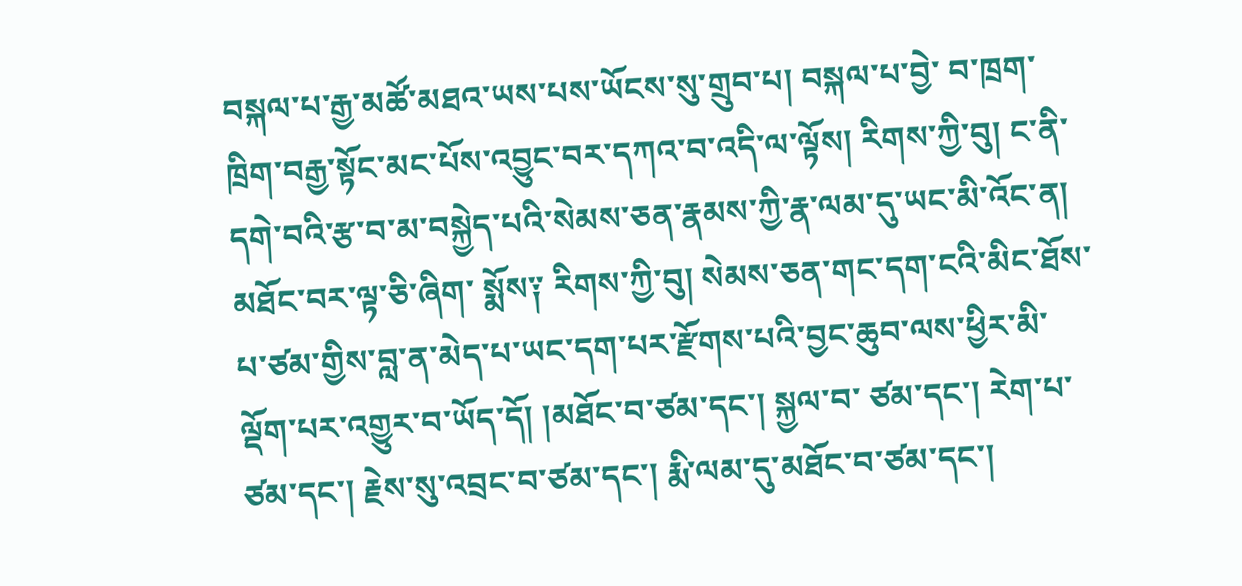བསྐལ་པ་རྒྱ་མཚོ་མཐའ་ཡས་པས་ཡོངས་སུ་གྲུབ་པ། བསྐལ་པ་བྱེ་ བ་ཁྲག་ཁྲིག་བརྒྱ་སྟོང་མང་པོས་འབྱུང་བར་དཀའ་བ་འདི་ལ་ལྟོས། རིགས་ཀྱི་བུ། ང་ནི་དགེ་བའི་རྩ་བ་མ་བསྐྱེད་པའི་སེམས་ཅན་རྣམས་ཀྱི་རྣ་ལམ་དུ་ཡང་མི་འོང་ན། མཐོང་བར་ལྟ་ཅི་ཞིག་ སྨོས༑ རིགས་ཀྱི་བུ། སེམས་ཅན་གང་དག་ངའི་མིང་ཐོས་པ་ཙམ་གྱིས་བླ་ན་མེད་པ་ཡང་དག་པར་རྫོགས་པའི་བྱང་ཆུབ་ལས་ཕྱིར་མི་ལྡོག་པར་འགྱུར་བ་ཡོད་དོ། །མཐོང་བ་ཙམ་དང་། སྐྱལ་བ་ ཙམ་དང་། རེག་པ་ཙམ་དང་། རྗེས་སུ་འབྲང་བ་ཙམ་དང་། རྨི་ལམ་དུ་མཐོང་བ་ཙམ་དང་།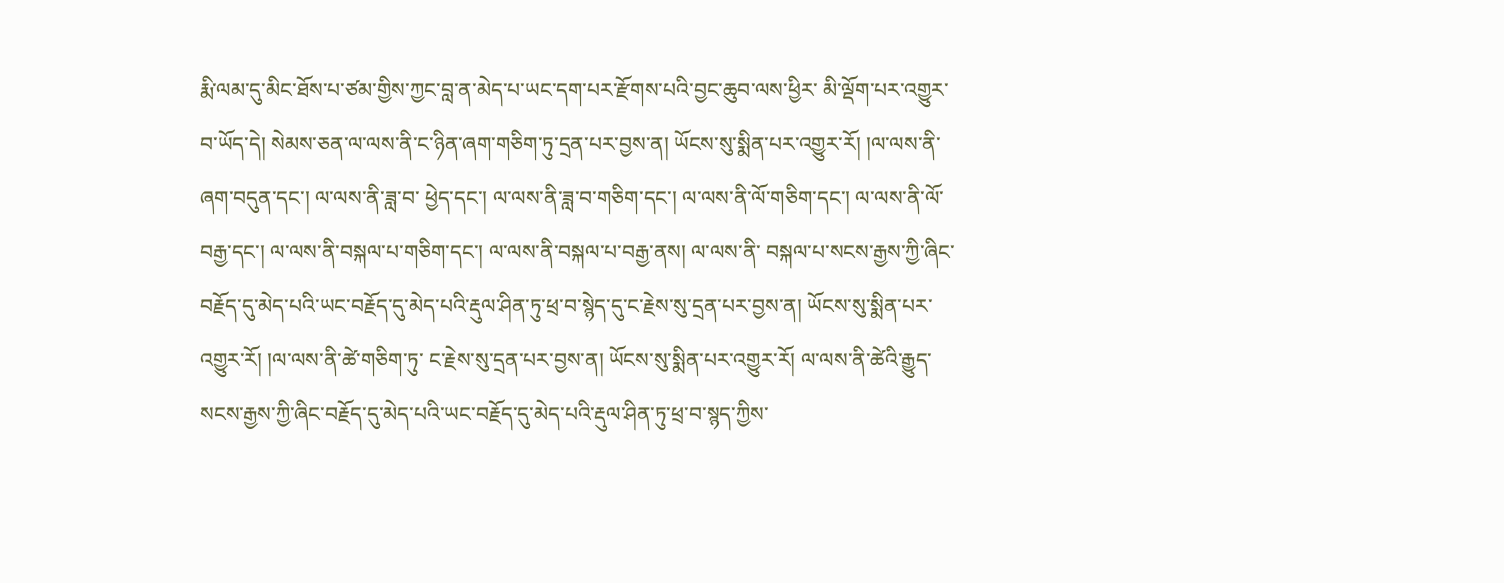རྨི་ལམ་དུ་མིང་ཐོས་པ་ཙམ་གྱིས་ཀྱང་བླ་ན་མེད་པ་ཡང་དག་པར་རྫོགས་པའི་བྱང་ཆུབ་ལས་ཕྱིར་ མི་ལྡོག་པར་འགྱུར་བ་ཡོད་དེ། སེམས་ཅན་ལ་ལས་ནི་ང་ཉིན་ཞག་གཅིག་ཏུ་དྲན་པར་བྱས་ན། ཡོངས་སུ་སྨིན་པར་འགྱུར་རོ། །ལ་ལས་ནི་ཞག་བདུན་དང་། ལ་ལས་ནི་ཟླ་བ་ ཕྱེད་དང་། ལ་ལས་ནི་ཟླ་བ་གཅིག་དང་། ལ་ལས་ནི་ལོ་གཅིག་དང་། ལ་ལས་ནི་ལོ་བརྒྱ་དང་། ལ་ལས་ནི་བསྐལ་པ་གཅིག་དང་། ལ་ལས་ནི་བསྐལ་པ་བརྒྱ་ནས། ལ་ལས་ནི་ བསྐལ་པ་སངས་རྒྱས་ཀྱི་ཞིང་བརྗོད་དུ་མེད་པའི་ཡང་བརྗོད་དུ་མེད་པའི་རྡུལ་ཤིན་ཏུ་ཕྲ་བ་སྙེད་དུ་ང་རྗེས་སུ་དྲན་པར་བྱས་ན། ཡོངས་སུ་སྨིན་པར་འགྱུར་རོ། །ལ་ལས་ནི་ཚེ་གཅིག་ཏུ་ ང་རྗེས་སུ་དྲན་པར་བྱས་ན། ཡོངས་སུ་སྨིན་པར་འགྱུར་རོ། ལ་ལས་ནི་ཚེའི་རྒྱུད་སངས་རྒྱས་ཀྱི་ཞིང་བརྗོད་དུ་མེད་པའི་ཡང་བརྗོད་དུ་མེད་པའི་རྡུལ་ཤིན་ཏུ་ཕྲ་བ་སྙད་ཀྱིས་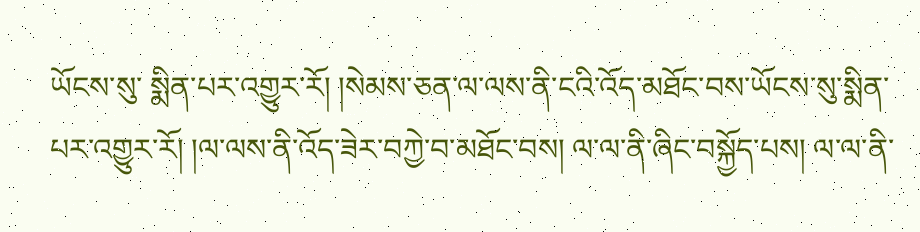ཡོངས་སུ་ སྨིན་པར་འགྱུར་རོ། །སེམས་ཅན་ལ་ལས་ནི་ངའི་འོད་མཐོང་བས་ཡོངས་སུ་སྨིན་པར་འགྱུར་རོ། །ལ་ལས་ནི་འོད་ཟེར་བཀྱེ་བ་མཐོང་བས། ལ་ལ་ནི་ཞིང་བསྐྱོད་པས། ལ་ལ་ནི་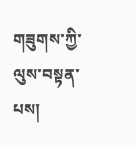གཟུགས་ཀྱི་ལུས་བསྟན་པས།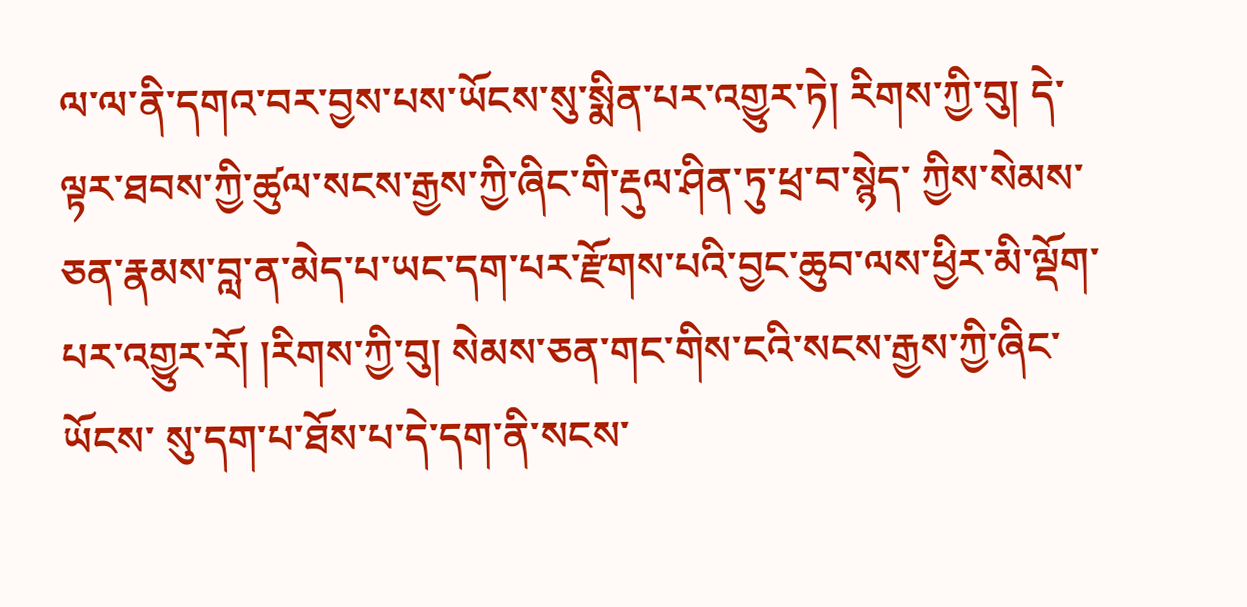ལ་ལ་ནི་དགའ་བར་བྱས་པས་ཡོངས་སུ་སྨིན་པར་འགྱུར་ཏེ། རིགས་ཀྱི་བུ། དེ་ལྟར་ཐབས་ཀྱི་ཚུལ་སངས་རྒྱས་ཀྱི་ཞིང་གི་རྡུལ་ཤིན་ཏུ་ཕྲ་བ་སྙེད་ ཀྱིས་སེམས་ཅན་རྣམས་བླ་ན་མེད་པ་ཡང་དག་པར་རྫོགས་པའི་བྱང་ཆུབ་ལས་ཕྱིར་མི་ལྡོག་པར་འགྱུར་རོ། །རིགས་ཀྱི་བུ། སེམས་ཅན་གང་གིས་ངའི་སངས་རྒྱས་ཀྱི་ཞིང་ཡོངས་ སུ་དག་པ་ཐོས་པ་དེ་དག་ནི་སངས་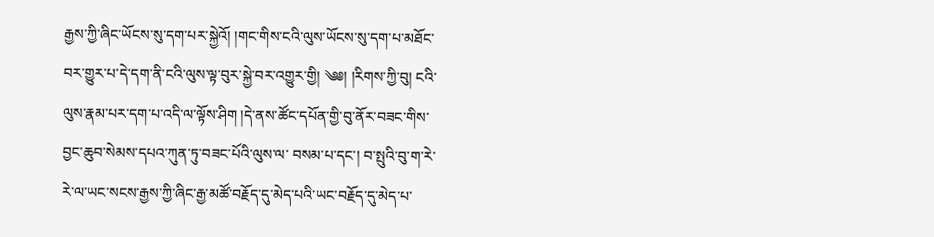རྒྱས་ཀྱི་ཞིང་ཡོངས་སུ་དག་པར་སྐྱེའོ། །གང་གིས་ངའི་ལུས་ཡོངས་སུ་དག་པ་མཐོང་བར་གྱུར་པ་དེ་དག་ནི་ངའི་ལུས་ལྟ་བུར་སྐྱེ་བར་འགྱུར་གྱི། ༄༅། །རིགས་ཀྱི་བུ། ངའི་ལུས་རྣམ་པར་དག་པ་འདི་ལ་ལྟོས་ཤིག །དེ་ནས་ཚོང་དཔོན་གྱི་བུ་ནོར་བཟང་གིས་བྱང་ཆུབ་སེམས་དཔའ་ཀུན་ཏུ་བཟང་པོའི་ལུས་ལ་ བསམ་པ་དང་། བ་སྤུའི་བུ་ག་རེ་རེ་ལ་ཡང་སངས་རྒྱས་ཀྱི་ཞིང་རྒྱ་མཚོ་བརྗོད་དུ་མེད་པའི་ཡང་བརྗོད་དུ་མེད་པ་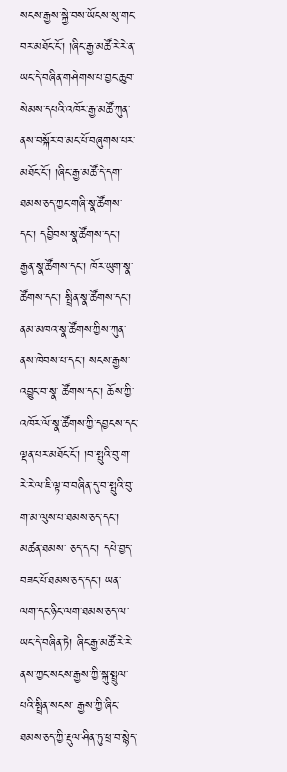སངས་རྒྱས་སྐྱེ་བས་ཡོངས་སུ་གང་བར་མཐོང་ངོ་། །ཞིང་རྒྱ་མཚོ་རེ་རེ་ན་ ཡང་དེ་བཞིན་གཤེགས་པ་བྱང་ཆུབ་སེམས་དཔའི་འཁོར་རྒྱ་མཚོ་ཀུན་ནས་བསྐོར་བ་མང་པོ་བཞུགས་པར་མཐོང་ངོ་། །ཞིང་རྒྱ་མཚོ་དེ་དག་ཐམས་ཅད་ཀྱང་གཞི་སྣ་ཚོགས་དང་། དབྱིབས་སྣ་ཚོགས་དང་། རྒྱན་སྣ་ཚོགས་དང་། ཁོར་ཡུག་སྣ་ཚོགས་དང་། སྤྲིན་སྣ་ཚོགས་དང་། ནམ་མཁའ་སྣ་ཚོགས་ཀྱིས་ཀུན་ནས་ཁེབས་པ་དང་། སངས་རྒྱས་འབྱུང་བ་སྣ་ ཚོགས་དང་། ཆོས་ཀྱི་འཁོར་ལོ་སྣ་ཚོགས་ཀྱི་དབྱངས་དང་ལྡན་པར་མཐོང་ངོ་། །བ་སྤུའི་བུ་ག་རེ་རེ་ལ་ཇི་ལྟ་བ་བཞིན་དུ་བ་སྤུའི་བུ་ག་མ་ལུས་པ་ཐམས་ཅད་དང་། མཚན་ཐམས་ ཅད་དང་། དཔེ་བྱད་བཟང་པོ་ཐམས་ཅད་དང་། ཡན་ལག་དང་ཉིང་ལག་ཐམས་ཅད་ལ་ཡང་དེ་བཞིན་ཏེ། ཞིང་རྒྱ་མཚོ་རེ་རེ་ནས་ཀྱང་སངས་རྒྱས་ཀྱི་སྐུ་སྤྲུལ་པའི་སྤྲིན་སངས་ རྒྱས་ཀྱི་ཞིང་ཐམས་ཅད་ཀྱི་རྡུལ་ཤིན་ཏུ་ཕྲ་བ་སྙེད་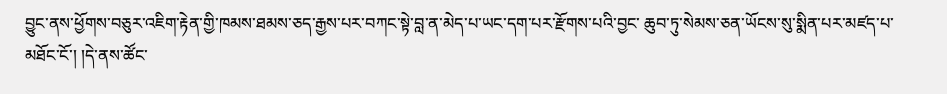བྱུང་ནས་ཕྱོགས་བཅུར་འཇིག་རྟེན་གྱི་ཁམས་ཐམས་ཅད་རྒྱས་པར་བཀང་སྟེ་བླ་ན་མེད་པ་ཡང་དག་པར་རྫོགས་པའི་བྱང་ ཆུབ་ཏུ་སེམས་ཅན་ཡོངས་སུ་སྨིན་པར་མཛད་པ་མཐོང་ངོ་། །དེ་ནས་ཚོང་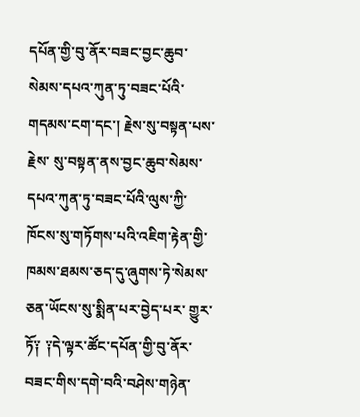དཔོན་གྱི་བུ་ནོར་བཟང་བྱང་ཆུབ་སེམས་དཔའ་ཀུན་ཏུ་བཟང་པོའི་གདམས་ངག་དང་། རྗེས་སུ་བསྟན་པས་རྗེས་ སུ་བསྟན་ནས་བྱང་ཆུབ་སེམས་དཔའ་ཀུན་ཏུ་བཟང་པོའི་ལུས་ཀྱི་ཁོངས་སུ་གཏོགས་པའི་འཇིག་རྟེན་གྱི་ཁམས་ཐམས་ཅད་དུ་ཞུགས་ཏེ་སེམས་ཅན་ཡོངས་སུ་སྨིན་པར་བྱེད་པར་ གྱུར་ཏོ༑ ༑དེ་ལྟར་ཚོང་དཔོན་གྱི་བུ་ནོར་བཟང་གིས་དགེ་བའི་བཤེས་གཉེན་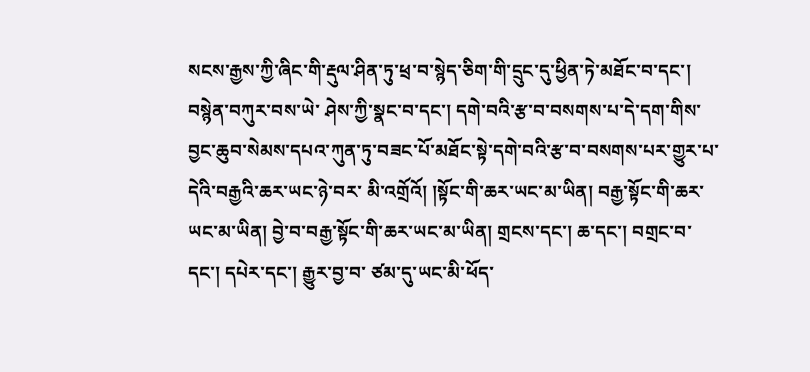སངས་རྒྱས་ཀྱི་ཞིང་གི་རྡུལ་ཤིན་ཏུ་ཕྲ་བ་སྙེད་ཅིག་གི་དྲུང་དུ་ཕྱིན་ཏེ་མཐོང་བ་དང་། བསྙེན་བཀུར་བས་ཡེ་ ཤེས་ཀྱི་སྣང་བ་དང་། དགེ་བའི་རྩ་བ་བསགས་པ་དེ་དག་གིས་བྱང་ཆུབ་སེམས་དཔའ་ཀུན་ཏུ་བཟང་པོ་མཐོང་སྟེ་དགེ་བའི་རྩ་བ་བསགས་པར་གྱུར་པ་དེའི་བརྒྱའི་ཆར་ཡང་ཉེ་བར་ མི་འགྲོའོ། །སྟོང་གི་ཆར་ཡང་མ་ཡིན། བརྒྱ་སྟོང་གི་ཆར་ཡང་མ་ཡིན། བྱེ་བ་བརྒྱ་སྟོང་གི་ཆར་ཡང་མ་ཡིན། གྲངས་དང་། ཆ་དང་། བགྲང་བ་དང་། དཔེར་དང་། རྒྱུར་བྱ་བ་ ཙམ་དུ་ཡང་མི་ཕོད་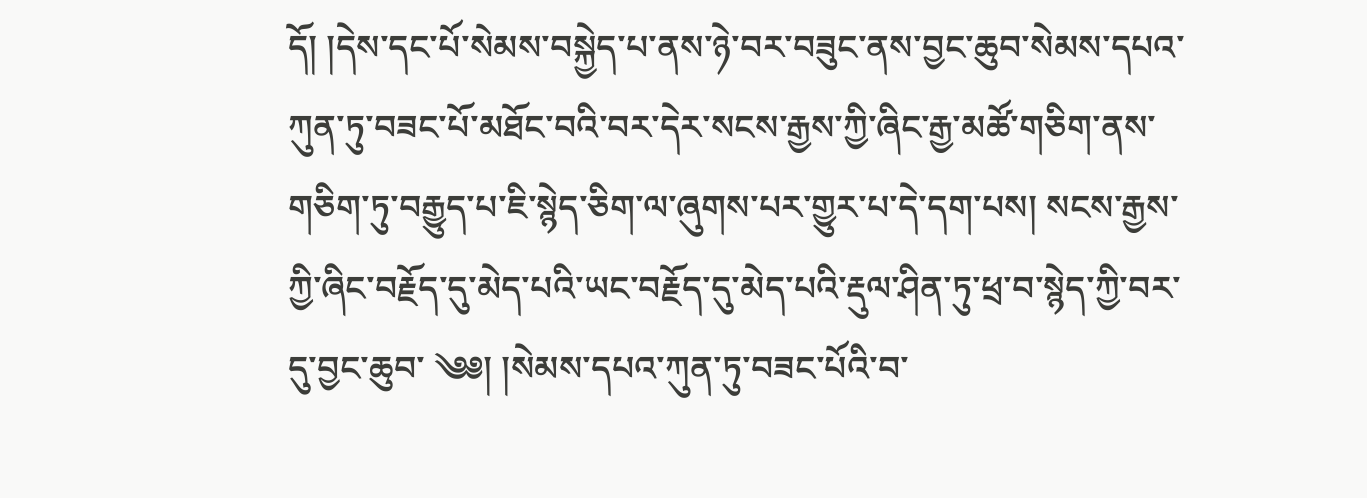དོ། །དེས་དང་པོ་སེམས་བསྐྱེད་པ་ནས་ཉེ་བར་བཟུང་ནས་བྱང་ཆུབ་སེམས་དཔའ་ཀུན་ཏུ་བཟང་པོ་མཐོང་བའི་བར་དེར་སངས་རྒྱས་ཀྱི་ཞིང་རྒྱ་མཚོ་གཅིག་ནས་ གཅིག་ཏུ་བརྒྱུད་པ་ཇི་སྙེད་ཅིག་ལ་ཞུགས་པར་གྱུར་པ་དེ་དག་པས། སངས་རྒྱས་ཀྱི་ཞིང་བརྗོད་དུ་མེད་པའི་ཡང་བརྗོད་དུ་མེད་པའི་རྡུལ་ཤིན་ཏུ་ཕྲ་བ་སྙེད་ཀྱི་བར་དུ་བྱང་ཆུབ་ ༄༅། །སེམས་དཔའ་ཀུན་ཏུ་བཟང་པོའི་བ་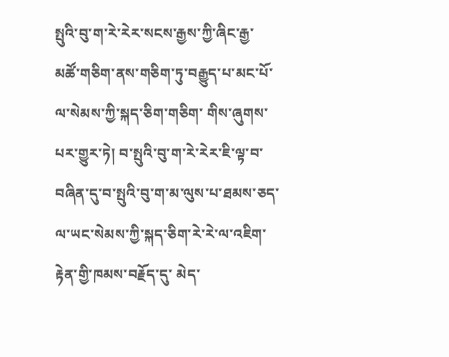སྤུའི་བུ་ག་རེ་རེར་སངས་རྒྱས་ཀྱི་ཞིང་རྒྱ་མཚོ་གཅིག་ནས་གཅིག་ཏུ་བརྒྱུད་པ་མང་པོ་ལ་སེམས་ཀྱི་སྐད་ཅིག་གཅིག་ གིས་ཞུགས་པར་གྱུར་ཏེ། བ་སྤུའི་བུ་ག་རེ་རེར་ཇི་ལྟ་བ་བཞིན་དུ་བ་སྤུའི་བུ་ག་མ་ལུས་པ་ཐམས་ཅད་ལ་ཡང་སེམས་ཀྱི་སྐད་ཅིག་རེ་རེ་ལ་འཇིག་རྟེན་གྱི་ཁམས་བརྗོད་དུ་ མེད་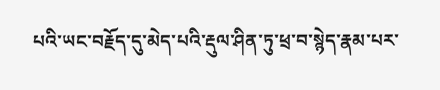པའི་ཡང་བརྗོད་དུ་མེད་པའི་རྡུལ་ཤིན་ཏུ་ཕྲ་བ་སྙེད་རྣམ་པར་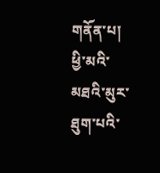གནོན་པ། ཕྱི་མའི་མཐའི་མུར་ཐུག་པའི་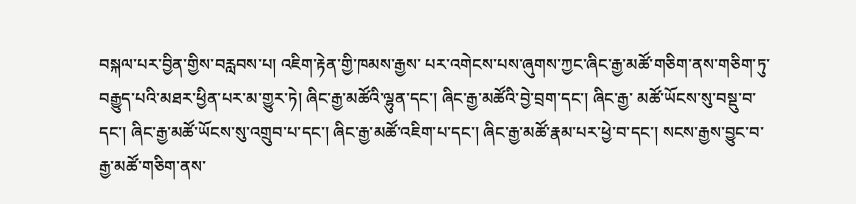བསྐལ་པར་བྱིན་གྱིས་བརླབས་པ། འཇིག་རྟེན་གྱི་ཁམས་རྒྱས་ པར་འགེངས་པས་ཞུགས་ཀྱང་ཞིང་རྒྱ་མཚོ་གཅིག་ནས་གཅིག་ཏུ་བརྒྱུད་པའི་མཐར་ཕྱིན་པར་མ་གྱུར་ཏེ། ཞིང་རྒྱ་མཚོའི་ལྷུན་དང་། ཞིང་རྒྱ་མཚོའི་བྱེ་བྲག་དང་། ཞིང་རྒྱ་ མཚོ་ཡོངས་སུ་བསྡུ་བ་དང་། ཞིང་རྒྱ་མཚོ་ཡོངས་སུ་འགྲུབ་པ་དང་། ཞིང་རྒྱ་མཚོ་འཇིག་པ་དང་། ཞིང་རྒྱ་མཚོ་རྣམ་པར་ཕྱེ་བ་དང་། སངས་རྒྱས་བྱུང་བ་རྒྱ་མཚོ་གཅིག་ནས་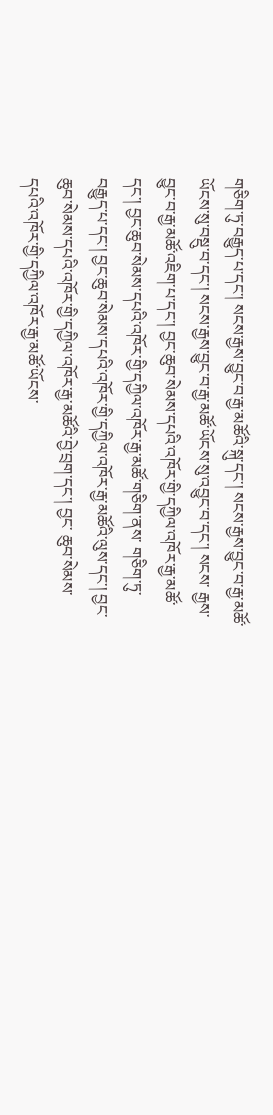གཅིག་ཏུ་བརྒྱུད་པ་དང་། སངས་རྒྱས་བྱུང་བ་རྒྱ་མཚོའི་སྐུ་དང་། སངས་རྒྱས་བྱུང་བ་རྒྱ་མཚོ་ཡོངས་སུ་བསྡུ་བ་དང་། སངས་རྒྱས་བྱུང་བ་རྒྱ་མཚོ་ཡོངས་སུ་འབྱུང་བ་དང་། སངས་ རྒྱས་བྱུང་བ་རྒྱ་མཚོ་འཇིག་པ་དང་། བྱང་ཆུབ་སེམས་དཔའི་འཁོར་གྱི་དཀྱིལ་འཁོར་རྒྱ་མཚོ་དང་། བྱང་ཆུབ་སེམས་དཔའི་འཁོར་གྱི་དཀྱིལ་འཁོར་རྒྱ་མཚོ་གཅིག་ནས་ གཅིག་ཏུ་བརྒྱུད་པ་དང་། བྱང་ཆུབ་སེམས་དཔའི་འཁོར་གྱི་དཀྱིལ་འཁོར་རྒྱ་མཚོའི་ལུས་དང་། བྱང་ཆུབ་སེམས་དཔའི་འཁོར་གྱི་དཀྱིལ་འཁོར་རྒྱ་མཚོའི་བྱེ་བྲག་དང་། བྱང་ ཆུབ་སེམས་དཔའི་འཁོར་གྱི་དཀྱིལ་འཁོར་རྒྱ་མཚོ་ཡོངས་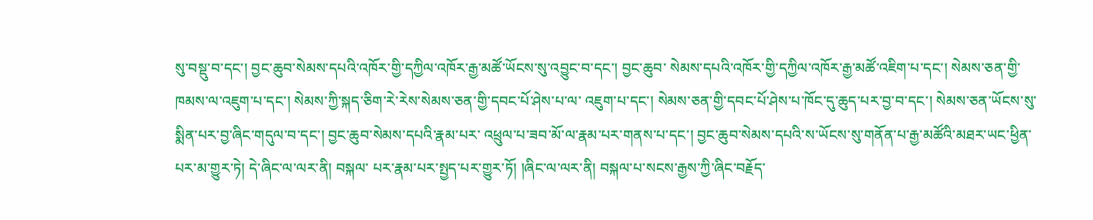སུ་བསྡུ་བ་དང་། བྱང་ཆུབ་སེམས་དཔའི་འཁོར་གྱི་དཀྱིལ་འཁོར་རྒྱ་མཚོ་ཡོངས་སུ་འབྱུང་བ་དང་། བྱང་ཆུབ་ སེམས་དཔའི་འཁོར་གྱི་དཀྱིལ་འཁོར་རྒྱ་མཚོ་འཇིག་པ་དང་། སེམས་ཅན་གྱི་ཁམས་ལ་འཇུག་པ་དང་། སེམས་ཀྱི་སྐད་ཅིག་རེ་རེས་སེམས་ཅན་གྱི་དབང་པོ་ཤེས་པ་ལ་ འཇུག་པ་དང་། སེམས་ཅན་གྱི་དབང་པོ་ཤེས་པ་ཁོང་དུ་ཆུད་པར་བྱ་བ་དང་། སེམས་ཅན་ཡོངས་སུ་སྨིན་པར་བྱ་ཞིང་གདུལ་བ་དང་། བྱང་ཆུབ་སེམས་དཔའི་རྣམ་པར་ འཕྲུལ་པ་ཟབ་མོ་ལ་རྣམ་པར་གནས་པ་དང་། བྱང་ཆུབ་སེམས་དཔའི་ས་ཡོངས་སུ་གནོན་པ་རྒྱ་མཚོའི་མཐར་ཡང་ཕྱིན་པར་མ་གྱུར་ཏེ། དེ་ཞིང་ལ་ལར་ནི། བསྐལ་ པར་རྣམ་པར་སྤྱད་པར་གྱུར་ཏོ། །ཞིང་ལ་ལར་ནི། བསྐལ་པ་སངས་རྒྱས་ཀྱི་ཞིང་བརྗོད་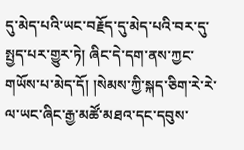དུ་མེད་པའི་ཡང་བརྗོད་དུ་མེད་པའི་བར་དུ་སྤྱད་པར་གྱུར་ཏེ། ཞིང་དེ་དག་ནས་ཀྱང་ གཡོས་པ་མེད་དོ། །སེམས་ཀྱི་སྐད་ཅིག་རེ་རེ་ལ་ཡང་ཞིང་རྒྱ་མཚོ་མཐའ་དང་དབུས་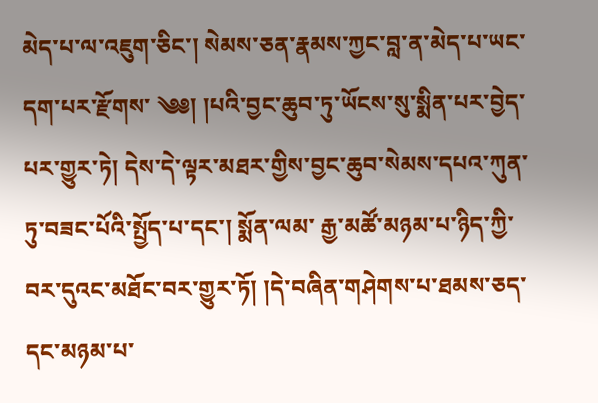མེད་པ་ལ་འཇུག་ཅིང་། སེམས་ཅན་རྣམས་ཀྱང་བླ་ན་མེད་པ་ཡང་དག་པར་རྫོགས་ ༄༅། །པའི་བྱང་ཆུབ་ཏུ་ཡོངས་སུ་སྨིན་པར་བྱེད་པར་གྱུར་ཏེ། དེས་དེ་ལྟར་མཐར་གྱིས་བྱང་ཆུབ་སེམས་དཔའ་ཀུན་ཏུ་བཟང་པོའི་སྤྱོད་པ་དང་། སྨོན་ལམ་ རྒྱ་མཚོ་མཉམ་པ་ཉིད་ཀྱི་བར་དུའང་མཐོང་བར་གྱུར་ཏོ། །དེ་བཞིན་གཤེགས་པ་ཐམས་ཅད་དང་མཉམ་པ་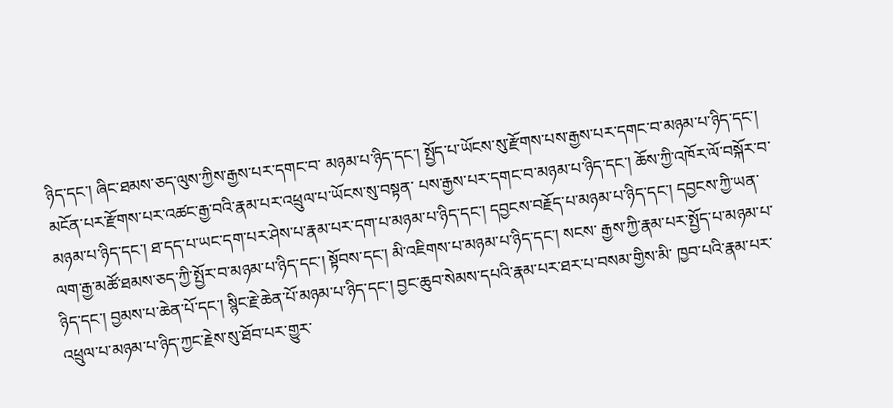ཉིད་དང་། ཞིང་ཐམས་ཅད་ལུས་ཀྱིས་རྒྱས་པར་དགང་བ་ མཉམ་པ་ཉིད་དང་། སྤྱོད་པ་ཡོངས་སུ་རྫོགས་པས་རྒྱས་པར་དགང་བ་མཉམ་པ་ཉིད་དང་། མངོན་པར་རྫོགས་པར་འཚང་རྒྱ་བའི་རྣམ་པར་འཕྲུལ་པ་ཡོངས་སུ་བསྟན་ པས་རྒྱས་པར་དགང་བ་མཉམ་པ་ཉིད་དང་། ཆོས་ཀྱི་འཁོར་ལོ་བསྐོར་བ་མཉམ་པ་ཉིད་དང་། ཐ་དད་པ་ཡང་དག་པར་ཤེས་པ་རྣམ་པར་དག་པ་མཉམ་པ་ཉིད་དང་། དབྱངས་བརྗོད་པ་མཉམ་པ་ཉིད་དང་། དབྱངས་ཀྱི་ཡན་ལག་རྒྱ་མཚོ་ཐམས་ཅད་ཀྱི་སྤྱོར་བ་མཉམ་པ་ཉིད་དང་། སྟོབས་དང་། མི་འཇིགས་པ་མཉམ་པ་ཉིད་དང་། སངས་ རྒྱས་ཀྱི་རྣམ་པར་སྤྱོད་པ་མཉམ་པ་ཉིད་དང་། བྱམས་པ་ཆེན་པོ་དང་། སྙིང་རྗེ་ཆེན་པོ་མཉམ་པ་ཉིད་དང་། བྱང་ཆུབ་སེམས་དཔའི་རྣམ་པར་ཐར་པ་བསམ་གྱིས་མི་ ཁྱབ་པའི་རྣམ་པར་འཕྲུལ་པ་མཉམ་པ་ཉིད་ཀྱང་རྗེས་སུ་ཐོབ་པར་གྱུར་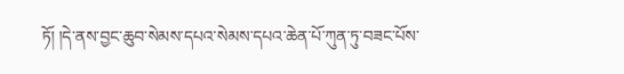ཏོ། །དེ་ནས་བྱང་ཆུབ་སེམས་དཔའ་སེམས་དཔའ་ཆེན་པོ་ཀུན་ཏུ་བཟང་པོས་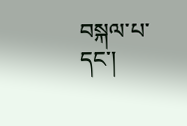བསྐལ་པ་དང་།